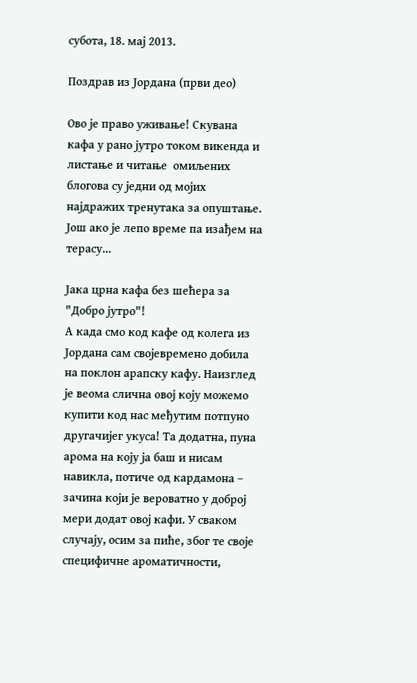субота, 18. мај 2013.

Поздрав из Јордана (први део)

Ово је право уживање! Скувана кафа у рано јутро током викенда и листање и читање  омиљених блогова су једни од мојих најдражих тренутака за опуштање. Још ако је лепо време па изађем на терасу...

Јака црна кафа без шећера за "Добро јутро"!
А када смо код кафе од колега из Јордана сам својевремено добила на поклон арапску кафу. Наизглед је веома слична овој коју можемо купити код нас међутим потпуно другачијег укуса! Та додатна, пуна арома на коју ја баш и нисам навикла, потиче од кардамона – зачина који је вероватно у доброј мери додат овој кафи. У сваком случају, осим за пиће, због те своје специфичне ароматичности,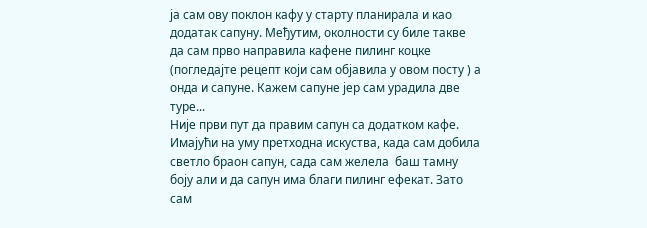ја сам ову поклон кафу у старту планирала и као додатак сапуну. Међутим, околности су биле такве да сам прво направила кафене пилинг коцке (погледајте рецепт који сам објавила у овом посту ) а онда и сапуне. Кажем сапуне јер сам урадила две туре...
Није први пут да правим сапун са додатком кафе. Имајући на уму претходна искуства, када сам добила светло браон сапун, сада сам желела  баш тамну боју али и да сапун има благи пилинг ефекат. Зато сам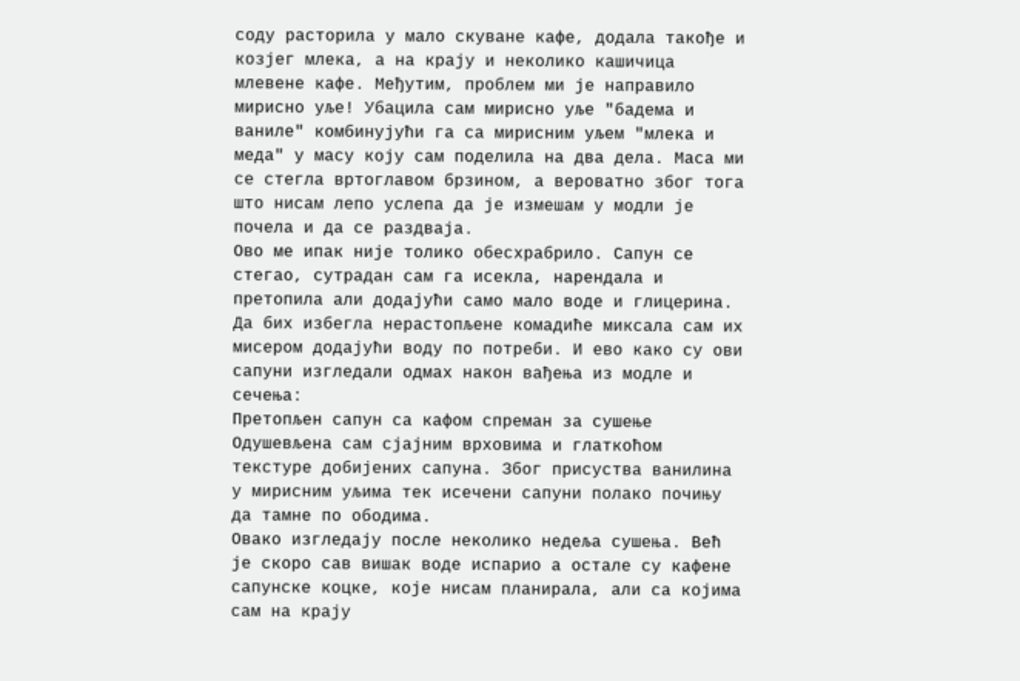соду расторила у мало скуване кафе, додала такође и козјег млека, а на крају и неколико кашичица млевене кафе. Међутим, проблем ми је направило мирисно уље! Убацила сам мирисно уље "бадема и ваниле" комбинујући га са мирисним уљем "млека и меда" у масу коју сам поделила на два дела. Маса ми се стегла вртоглавом брзином, а вероватно због тога што нисам лепо услепа да је измешам у модли је почела и да се раздваја.
Ово ме ипак није толико обесхрабрило. Сапун се стегао, сутрадан сам га исекла, нарендала и претопила али додајући само мало воде и глицерина. Да бих избегла нерастопљене комадиће миксала сам их мисером додајући воду по потреби. И ево како су ови сапуни изгледали одмах након вађења из модле и сечења:
Претопљен сапун са кафом спреман за сушење
Одушевљена сам сјајним врховима и глаткоћом текстуре добијених сапуна. Због присуства ванилина у мирисним уљима тек исечени сапуни полако почињу да тамне по ободима.
Овако изгледају после неколико недеља сушења. Већ је скоро сав вишак воде испарио а остале су кафене сапунске коцке, које нисам планирала, али са којима сам на крају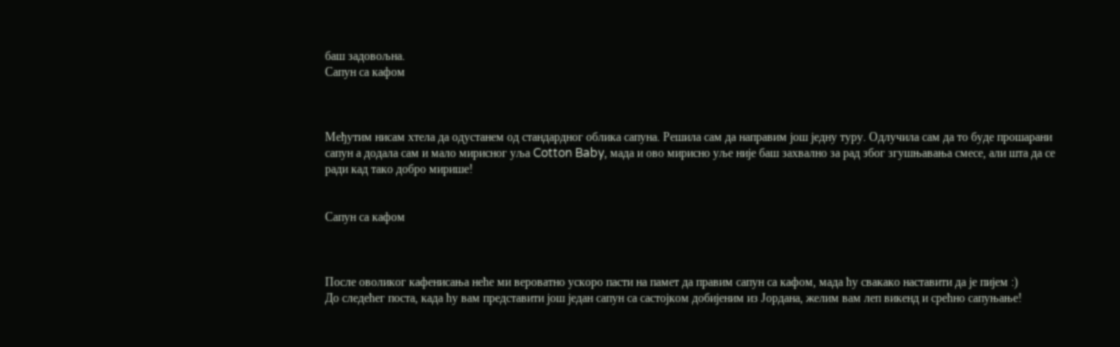баш задовољна.
Сапун са кафом



Међутим нисам хтела да одустанем од стандардног облика сапуна. Решила сам да направим још једну туру. Одлучила сам да то буде прошарани сапун а додала сам и мало мирисног уља Cotton Baby, мада и ово мирисно уље није баш захвално за рад због згушњавања смесе, али шта да се ради кад тако добро мирише!


Сапун са кафом



После оволиког кафенисања неће ми вероватно ускоро пасти на памет да правим сапун са кафом, мада ћу свакако наставити да је пијем :)
До следећег поста, када ћу вам представити још један сапун са састојком добијеним из Јордана, желим вам леп викенд и срећно сапуњање!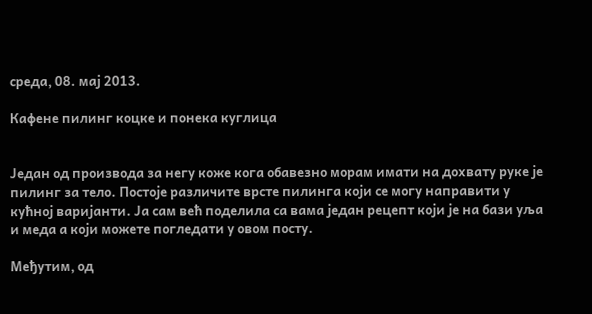среда, 08. мај 2013.

Кафене пилинг коцке и понека куглица


Један од производа за негу коже кога обавезно морам имати на дохвату руке је пилинг за тело. Постоје различите врсте пилинга који се могу направити у кућној варијанти. Ја сам већ поделила са вама један рецепт који је на бази уља и меда а који можете погледати у овом посту.

Међутим, од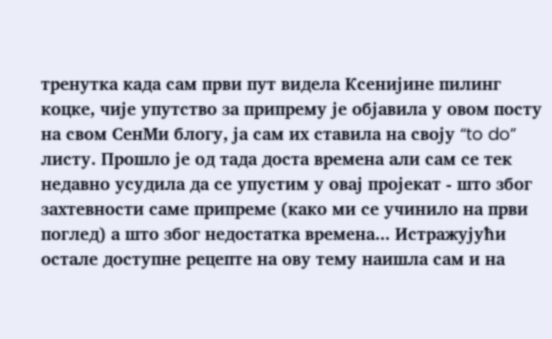тренутка када сам први пут видела Ксенијине пилинг коцке, чије упутство за припрему је објавила у овом посту на свом СенМи блогу, ја сам их ставила на своју “to do” листу. Прошло је од тада доста времена али сам се тек недавно усудила да се упустим у овај пројекат - што због захтевности саме припреме (како ми се учинило на први поглед) а што због недостатка времена... Истражујући остале доступне рецепте на ову тему наишла сам и на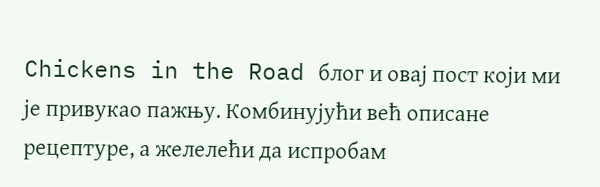Chickens in the Road блог и овај пост који ми је привукао пажњу. Комбинујући већ описане рецептуре, а желелећи да испробам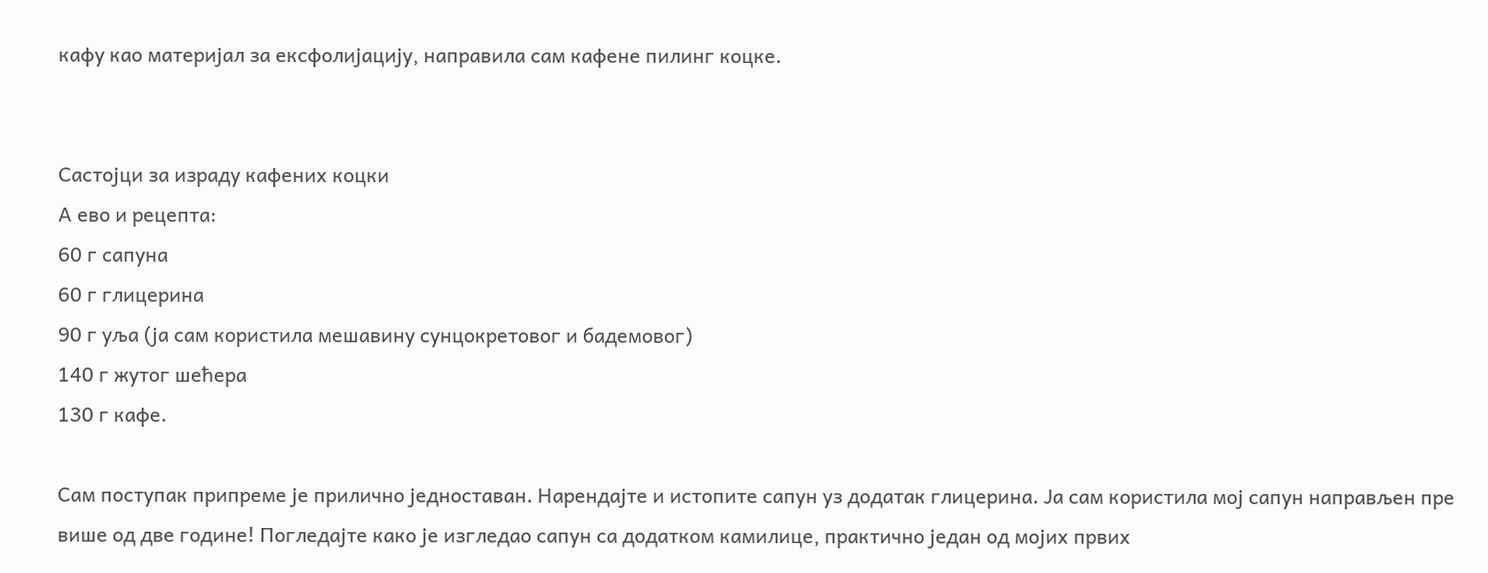кафу као материјал за ексфолијацију, направила сам кафене пилинг коцке.


Састојци за израду кафених коцки
А ево и рецепта:
60 г сапуна
60 г глицерина
90 г уља (ја сам користила мешавину сунцокретовог и бадемовог)
140 г жутог шећера
130 г кафе.

Сам поступак припреме је прилично једноставан. Нарендајте и истопите сапун уз додатак глицерина. Ја сам користила мој сапун направљен пре више од две године! Погледајте како је изгледао сапун са додатком камилице, практично један од мојих првих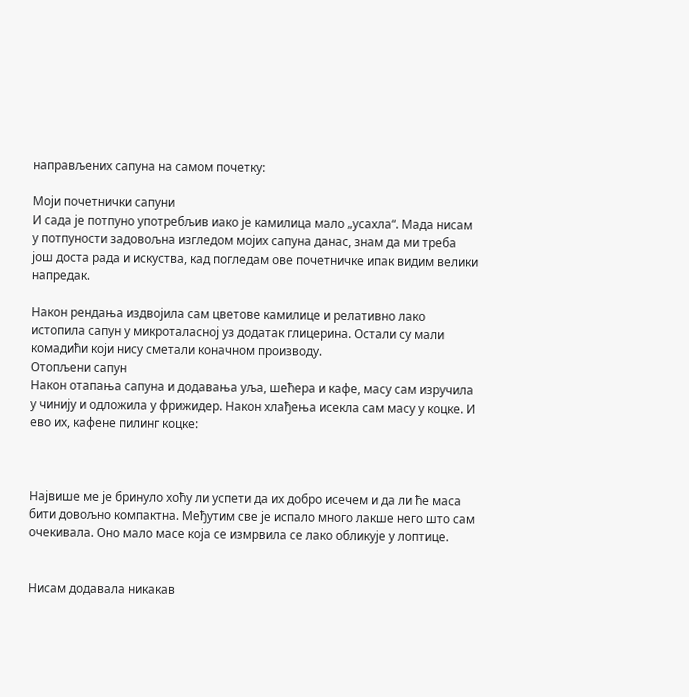направљених сапуна на самом почетку:

Моји почетнички сапуни
И сада је потпуно употребљив иако је камилица мало „усахла“. Мада нисам у потпуности задовољна изгледом мојих сапуна данас, знам да ми треба још доста рада и искуства, кад погледам ове почетничке ипак видим велики напредак.

Након рендања издвојила сам цветове камилице и релативно лако истопила сапун у микроталасној уз додатак глицерина. Остали су мали комадићи који нису сметали коначном производу.
Отопљени сапун
Након отапања сапуна и додавања уља, шећера и кафе, масу сам изручила у чинију и одложила у фрижидер. Након хлађења исекла сам масу у коцке. И ево их, кафене пилинг коцке:



Највише ме је бринуло хоћу ли успети да их добро исечем и да ли ће маса бити довољно компактна. Међутим све је испало много лакше него што сам очекивала. Оно мало масе која се измрвила се лако обликује у лоптице.


Нисам додавала никакав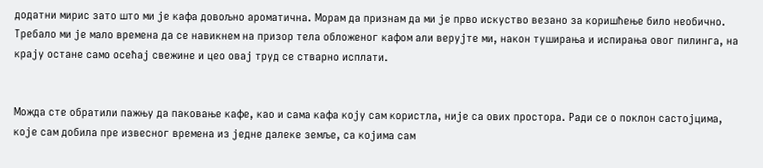додатни мирис зато што ми је кафа довољно ароматична. Морам да признам да ми је прво искуство везано за коришћење било необично. Требало ми је мало времена да се навикнем на призор тела обложеног кафом али верујте ми, након туширања и испирања овог пилинга, на крају остане само осећај свежине и цео овај труд се стварно исплати.


Можда сте обратили пажњу да паковање кафе, као и сама кафа коју сам користла, није са ових простора. Ради се о поклон састојцима, које сам добила пре извесног времена из једне далеке земље, са којима сам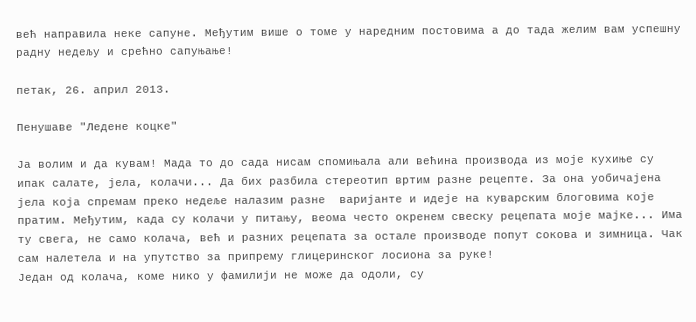већ направила неке сапуне. Међутим више о томе у наредним постовима а до тада желим вам успешну радну недељу и срећно сапуњање!

петак, 26. април 2013.

Пенушаве "Ледене коцке"

Ја волим и да кувам! Мада то до сада нисам спомињала али већина производа из моје кухиње су ипак салате, јела, колачи... Да бих разбила стереотип вртим разне рецепте. За она уобичајена јела која спремам преко недеље налазим разне  варијанте и идеје на куварским блоговима које пратим. Међутим, када су колачи у питању, веома често окренем свеску рецепата моје мајке... Има ту свега, не само колача, већ и разних рецепата за остале производе попут сокова и зимница. Чак сам налетела и на упутство за припрему глицеринског лосиона за руке!
Један од колача, коме нико у фамилији не може да одоли, су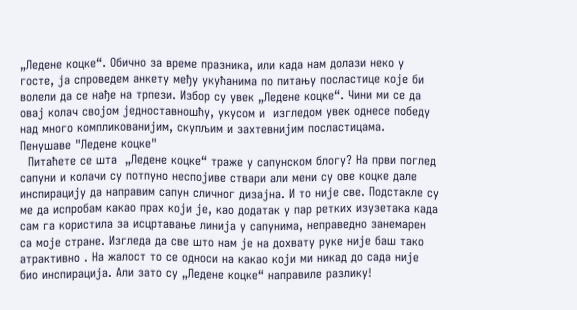„Ледене коцке“. Обично за време празника, или када нам долази неко у госте, ја спроведем анкету међу укућанима по питању посластице које би волели да се нађе на трпези. Избор су увек „Ледене коцке“. Чини ми се да овај колач својом једноставношћу, укусом и  изгледом увек однесе победу над много компликованијим, скупљим и захтевнијим посластицама.
Пенушаве "Ледене коцке"
  Питаћете се шта  „Ледене коцке“ траже у сапунском блогу? На први поглед сапуни и колачи су потпуно неспојиве ствари али мени су ове коцке дале инспирацију да направим сапун сличног дизајна. И то није све. Подстакле су ме да испробам какао прах који је, као додатак у пар ретких изузетака када сам га користила за исцртавање линија у сапунима, неправедно занемарен са моје стране. Изгледа да све што нам је на дохвату руке није баш тако атрактивно . На жалост то се односи на какао који ми никад до сада није био инспирација. Али зато су „Ледене коцке“ направиле разлику!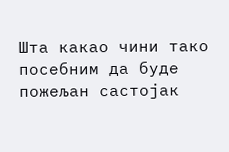Шта какао чини тако посебним да буде пожељан састојак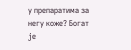у препаратима за негу коже? Богат је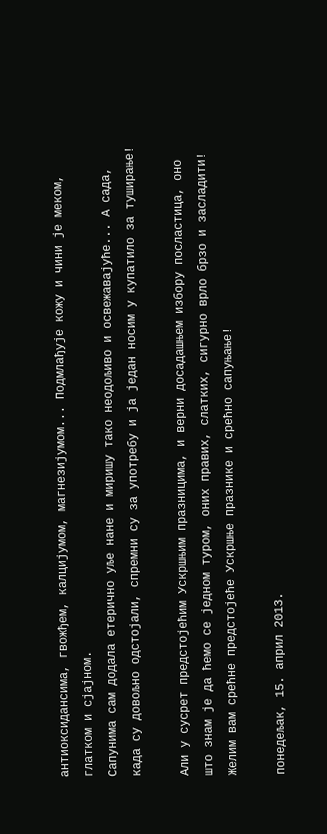антиоксидансима, гвожђем, калцијумом, магнезијумом... Подмлађује кожу и чини је меком, глатком и сјајном.
Сапунима сам додала етерично уље нане и миришу тако неодољиво и освежавајуће... А сада, када су довољно одстојали, спремни су за употребу и ја један носим у купатило за туширање!

Али у сусрет предстојећим Ускршњим празницима, и верни досадашњем избору посластица, оно што знам је да ћемо се једном туром, оних правих, слатких, сигурно врло брзо и засладити!
Желим вам срећне предстојеће Ускршње празнике и срећно сапуњање!

понедељак, 15. април 2013.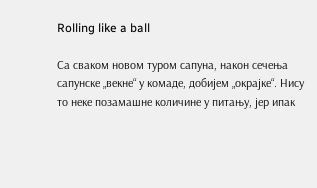Rolling like a ball

Са сваком новом туром сапуна, након сечења сапунске „векне“ у комаде, добијем „окрајке“. Нису то неке позамашне количине у питању, јер ипак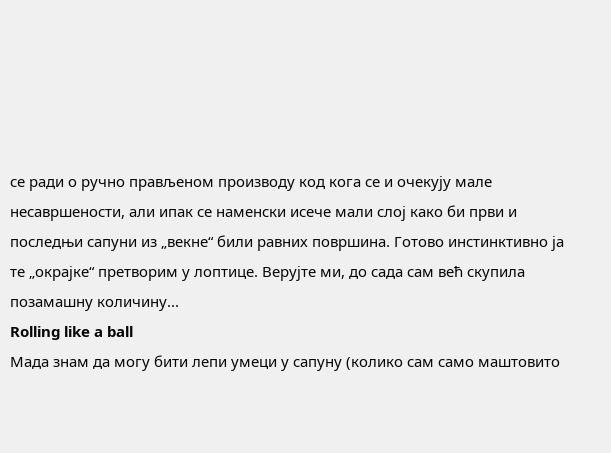се ради о ручно прављеном производу код кога се и очекују мале несавршености, али ипак се наменски исече мали слој како би први и последњи сапуни из „векне“ били равних површина. Готово инстинктивно ја те „окрајке“ претворим у лоптице. Верујте ми, до сада сам већ скупила позамашну количину...
Rolling like a ball
Мада знам да могу бити лепи умеци у сапуну (колико сам само маштовито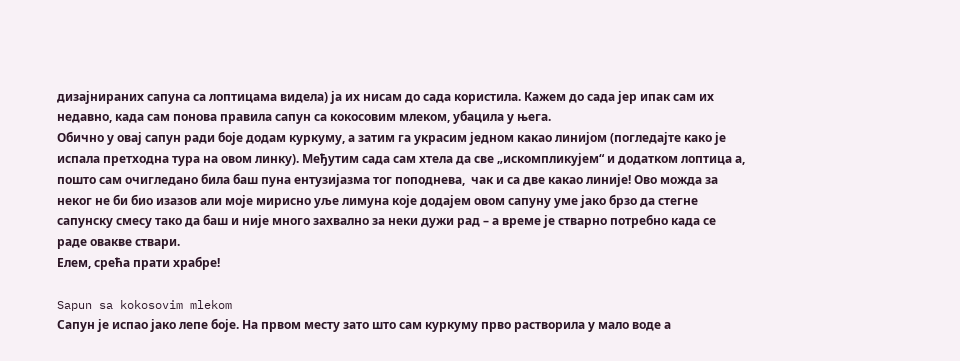дизајнираних сапуна са лоптицама видела) ја их нисам до сада користила. Кажем до сада јер ипак сам их недавно, када сам понова правила сапун са кокосовим млеком, убацила у њега.
Обично у овај сапун ради боје додам куркуму, а затим га украсим једном какао линијом (погледајте како је испала претходна тура на овом линку). Међутим сада сам хтела да све „искомпликујем“ и додатком лоптица а, пошто сам очигледано била баш пуна ентузијазма тог поподнева,  чак и са две какао линије! Ово можда за неког не би био изазов али моје мирисно уље лимуна које додајем овом сапуну уме јако брзо да стегне сапунску смесу тако да баш и није много захвално за неки дужи рад – а време је стварно потребно када се раде овакве ствари.
Елем, срећа прати храбре!

Sapun sa kokosovim mlekom
Сапун је испао јако лепе боје. На првом месту зато што сам куркуму прво растворила у мало воде а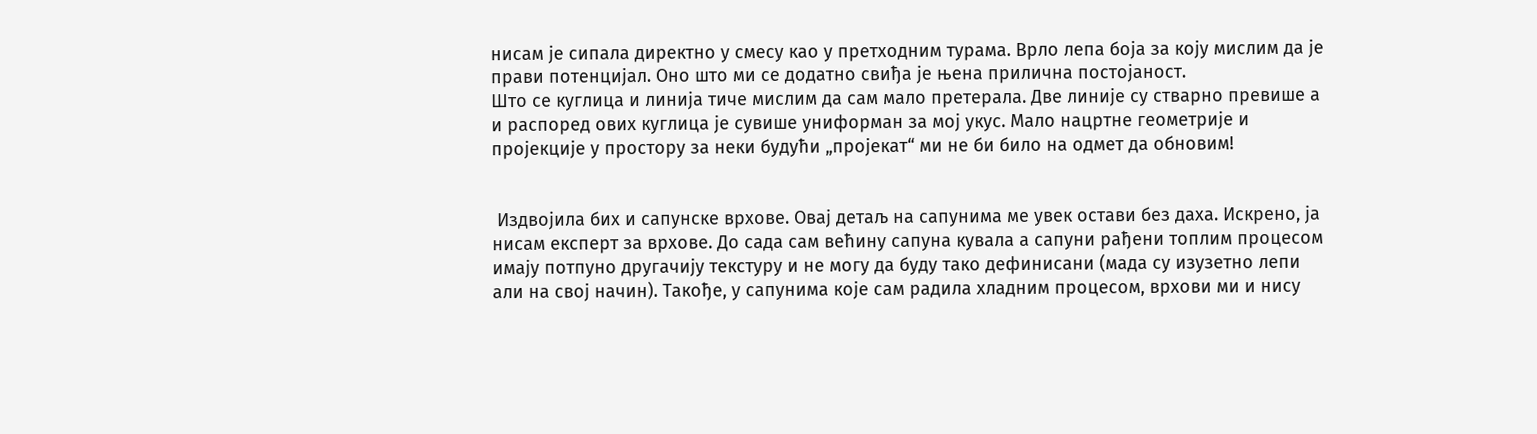нисам је сипала директно у смесу као у претходним турама. Врло лепа боја за коју мислим да је прави потенцијал. Оно што ми се додатно свиђа је њена прилична постојаност.
Што се куглица и линија тиче мислим да сам мало претерала. Две линије су стварно превише а и распоред ових куглица је сувише униформан за мој укус. Мало нацртне геометрије и пројекције у простору за неки будући „пројекат“ ми не би било на одмет да обновим!


 Издвојила бих и сапунске врхове. Овај детаљ на сапунима ме увек остави без даха. Искрено, ја нисам експерт за врхове. До сада сам већину сапуна кувала а сапуни рађени топлим процесом имају потпуно другачију текстуру и не могу да буду тако дефинисани (мада су изузетно лепи али на свој начин). Такође, у сапунима које сам радила хладним процесом, врхови ми и нису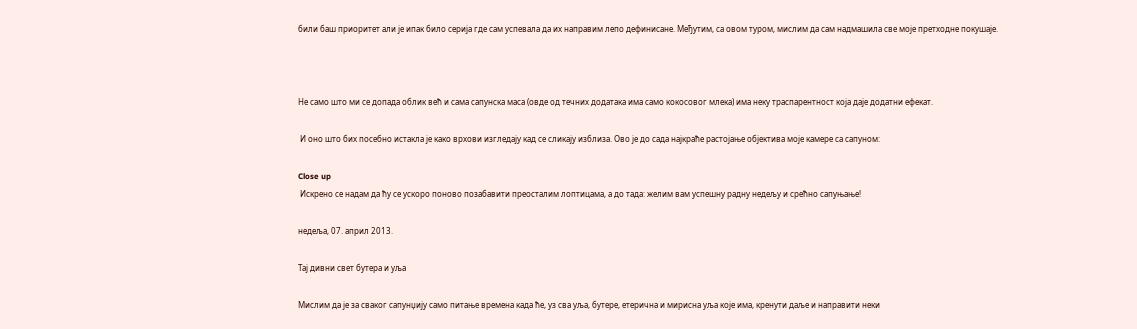били баш приоритет али је ипак било серија где сам успевала да их направим лепо дефинисане. Међутим, са овом туром, мислим да сам надмашила све моје претходне покушаје.



Не само што ми се допада облик већ и сама сапунска маса (овде од течних додатака има само кокосовог млека) има неку траспарентност која даје додатни ефекат.

 И оно што бих посебно истакла је како врхови изгледају кад се сликају изблиза. Ово је до сада најкраће растојање објектива моје камере са сапуном:

Close up
 Искрено се надам да ћу се ускоро поново позабавити преосталим лоптицама, а до тада: желим вам успешну радну недељу и срећно сапуњање!

недеља, 07. април 2013.

Тај дивни свет бутера и уља

Мислим да је за сваког сапунџију само питање времена када ће, уз сва уља, бутере, етерична и мирисна уља које има, кренути даље и направити неки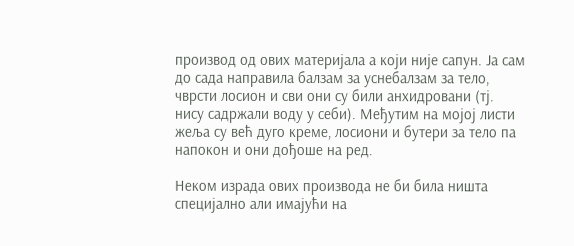производ од ових материјала а који није сапун. Ја сам до сада направила балзам за уснебалзам за тело, чврсти лосион и сви они су били анхидровани (тј. нису садржали воду у себи). Међутим на мојој листи жеља су већ дуго креме, лосиони и бутери за тело па напокон и они дођоше на ред.

Неком израда ових производа не би била ништа специјално али имајући на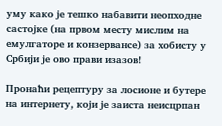уму како је тешко набавити неопходне састојке (на првом месту мислим на емулгаторе и конзервансе) за хобисту у Србији је ово прави изазов!

Пронаћи рецептуру за лосионе и бутере на интернету, који је заиста неисцрпан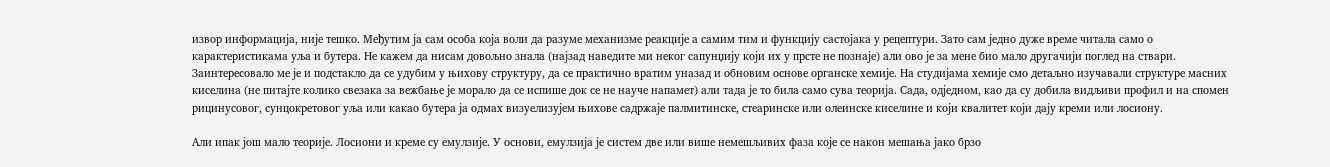извор информација, није тешко. Међутим ја сам особа која воли да разуме механизме реакције а самим тим и функцију састојака у рецептури. Зато сам једно дуже време читала само о карактеристикама уља и бутера. Не кажем да нисам довољно знала (најзад наведите ми неког сапунџију који их у прсте не познаје) али ово је за мене био мало другачији поглед на ствари. Заинтересовало ме је и подстакло да се удубим у њихову структуру, да се практично вратим уназад и обновим основе органске хемије. На студијама хемије смо детаљно изучавали структуре масних киселина (не питајте колико свезака за вежбање је морало да се испише док се не науче напамет) али тада је то била само сува теорија. Сада, одједном, као да су добила видљиви профил и на спомен рицинусовог, сунцокретовог уља или какао бутера ја одмах визуелизујем њихове садржаје палмитинске, стеаринске или олеинске киселине и који квалитет који дају креми или лосиону.

Али ипак још мало теорије. Лосиони и креме су емулзије. У основи, емулзија је систем две или више немешљивих фаза којe се након мешања јако брзо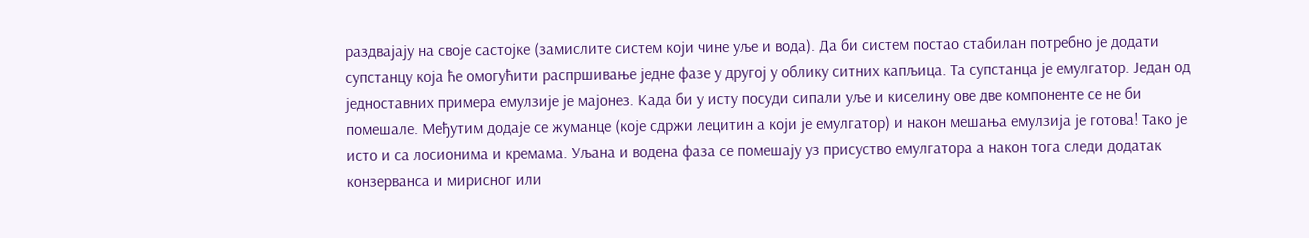раздвајају на своје састојке (замислите систем који чине уље и вода). Да би систем постао стабилан потребно је додати супстанцу која ће омогућити распршивање једне фазе у другој у облику ситних капљица. Та супстанца је емулгатор. Један од једноставних примера емулзије је мајонез. Када би у исту посуди сипали уље и киселину ове две компоненте се не би помешале. Међутим додаје се жуманце (које сдржи лецитин а који је емулгатор) и након мешања емулзија је готова! Тако је исто и са лосионима и кремама. Уљана и водена фаза се помешају уз присуство емулгатора а након тога следи додатак конзерванса и мирисног или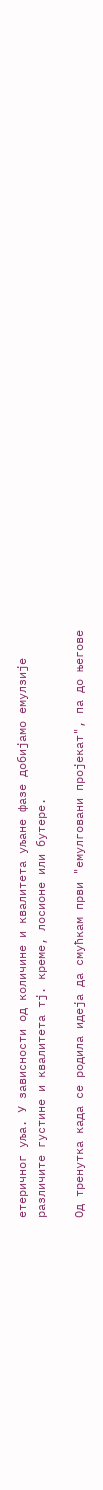етеричног уља. У зависности од количине и квалитета уљане фазе добијамо емулзије различите густине и квалитета тј. креме, лосионе или бутере.

Од тренутка када се родила идеја да смућкам први "емулговани пројекат", па до његове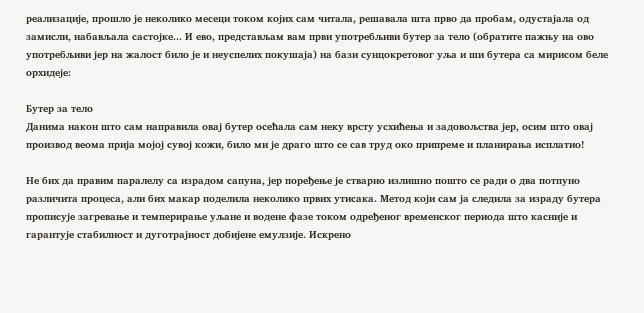реализације, прошло је неколико месеци током којих сам читала, решавала шта прво да пробам, одустајала од замисли, набављала састојке... И ево, представљам вам први употребљиви бутер за тело (обратите пажњу на ово употребљиви јер на жалост било је и неуспелих покушаја) на бази сунцокретовог уља и ши бутера са мирисом беле орхидеје:

Бутер за тело
Данима након што сам направила овај бутер осећала сам неку врсту усхићења и задовољства јер, осим што овај производ веома прија мојој сувој кожи, било ми је драго што се сав труд око припреме и планирања исплатио!

Не бих да правим паралелу са израдом сапуна, јер поређење је стварно излишно пошто се ради о два потпуно различита процеса, али бих макар поделила неколико првих утисака. Метод који сам ја следила за израду бутера прописује загревање и темперирање уљане и водене фазе током одређеног временског периода што касније и гарантује стабилност и дуготрајност добијене емулзије. Искрено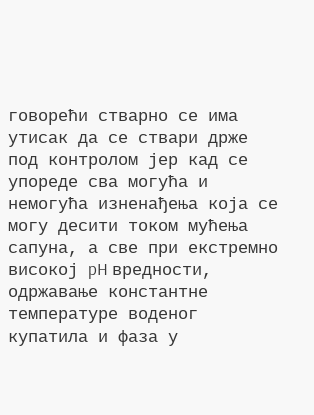говорећи стварно се има утисак да се ствари држе под контролом јер кад се упореде сва могућа и немогућа изненађења која се могу десити током мућења сапуна, а све при екстремно високој pH вредности, одржавање константне температуре воденог купатила и фаза у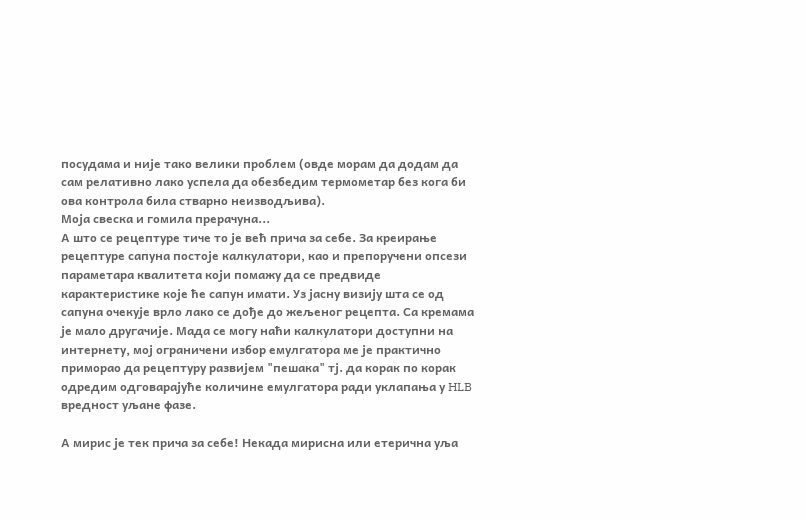посудама и није тако велики проблем (овде морам да додам да сам релативно лако успела да обезбедим термометар без кога би ова контрола била стварно неизводљива).
Моја свеска и гомила прерачуна...
А што се рецептуре тиче то је већ прича за себе. За креирање рецептуре сапуна постоје калкулатори, као и препоручени опсези параметара квалитета који помажу да се предвиде карактеристике које ће сапун имати. Уз јасну визију шта се од сапуна очекује врло лако се дође до жељеног рецепта. Са кремама је мало другачије. Мада се могу наћи калкулатори доступни на интернету, мој ограничени избор емулгатора ме је практично приморао да рецептуру развијем "пешака" тј. да корак по корак одредим одговарајуће количине емулгатора ради уклапања у HLB вредност уљане фазе.

А мирис је тек прича за себе! Некада мирисна или етерична уља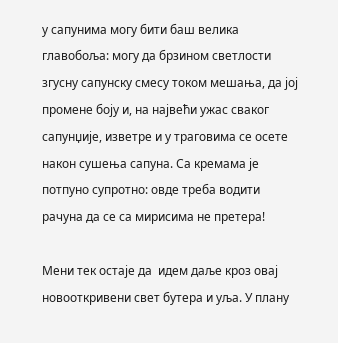у сапунима могу бити баш велика главобоља: могу да брзином светлости згусну сапунску смесу током мешања, да јој промене боју и, на највећи ужас сваког сапунџије, изветре и у траговима се осете након сушења сапуна. Са кремама је потпуно супротно: овде треба водити рачуна да се са мирисима не претера!

Мени тек остаје да  идем даље кроз овај новооткривени свет бутера и уља. У плану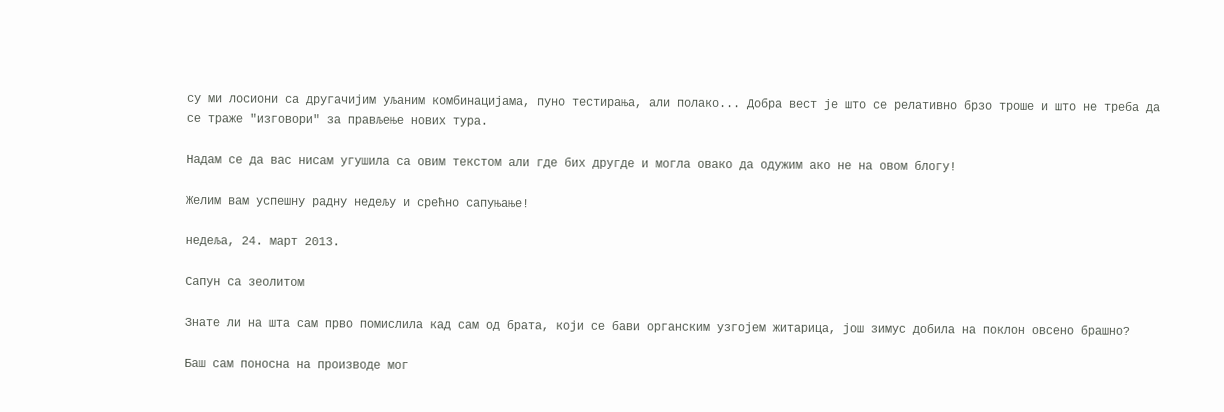су ми лосиони са другачијим уљаним комбинацијама, пуно тестирања, али полако... Добра вест је што се релативно брзо троше и што не треба да се траже "изговори" за прављење нових тура.

Надам се да вас нисам угушила са овим текстом али где бих другде и могла овако да одужим ако не на овом блогу!

Желим вам успешну радну недељу и срећно сапуњање!

недеља, 24. март 2013.

Сапун са зеолитом

Знате ли на шта сам прво помислила кад сам од брата, који се бави органским узгојем житарица, још зимус добила на поклон овсено брашно?

Баш сам поносна на производе мог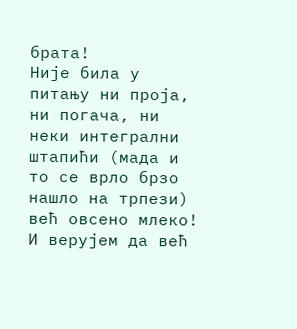брата!
Није била у питању ни проја, ни погача, ни неки интегрални штапићи (мада и то се врло брзо нашло на трпези) већ овсено млеко! И верујем да већ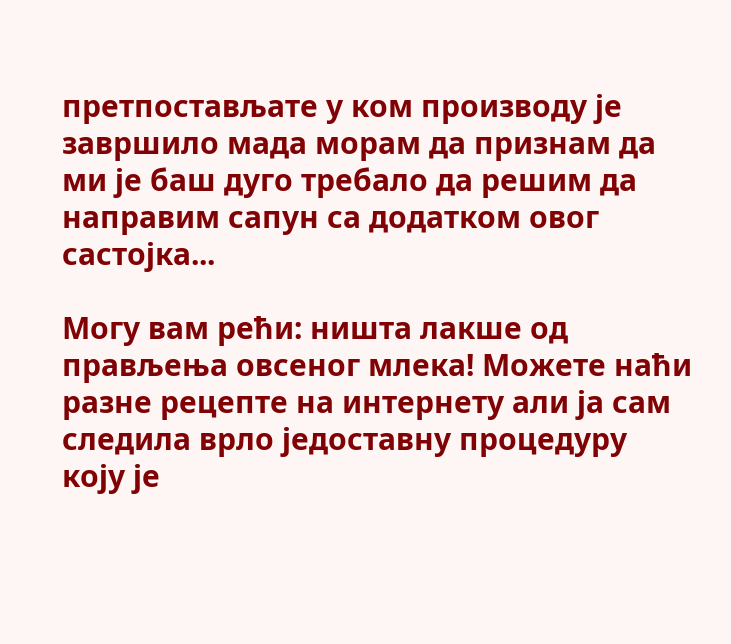претпостављате у ком производу је завршило мада морам да признам да  ми је баш дуго требало да решим да направим сапун са додатком овог састојка...

Могу вам рећи: ништа лакше од прављења овсеног млека! Можете наћи разне рецепте на интернету али ја сам следила врло једоставну процедуру коју је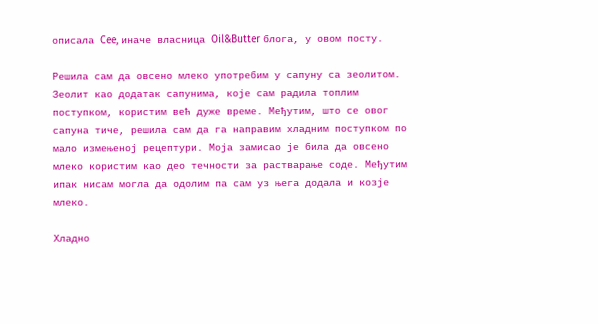описала Cee, иначе власница Oil&Butter блога, у овом посту.

Решила сам да овсено млеко употребим у сапуну са зеолитом. Зеолит као додатак сапунима, које сам радила топлим поступком, користим већ дуже време. Међутим, што се овог сапуна тиче, решила сам да га направим хладним поступком по мало измењеној рецептури. Моја замисао је била да овсено млеко користим као део течности за растварање соде. Међутим ипак нисам могла да одолим па сам уз њега додала и козје млеко.

Хладно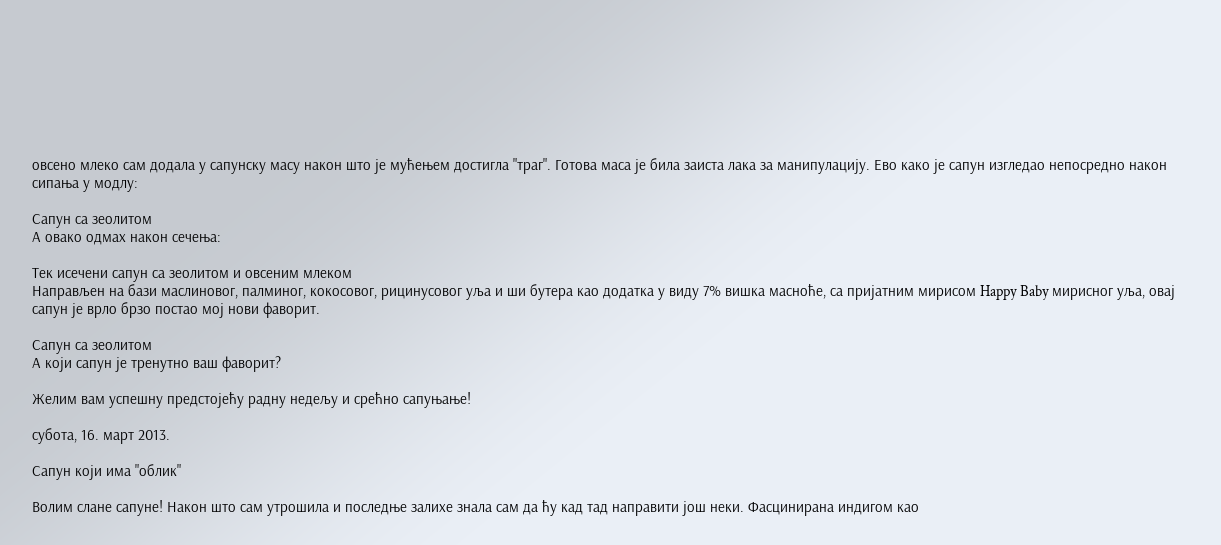овсено млеко сам додала у сапунску масу након што је мућењем достигла "траг". Готова маса је била заиста лака за манипулацију. Ево како је сапун изгледао непосредно након сипања у модлу:

Сапун са зеолитом
А овако одмах након сечења:

Тек исечени сапун са зеолитом и овсеним млеком
Направљен на бази маслиновог, палминог, кокосовог, рицинусовог уља и ши бутера као додатка у виду 7% вишка масноће, са пријатним мирисом Happy Baby мирисног уља, овај сапун је врло брзо постао мој нови фаворит.

Сапун са зеолитом
А који сапун је тренутно ваш фаворит?

Желим вам успешну предстојећу радну недељу и срећно сапуњање!

субота, 16. март 2013.

Сапун који има "облик"

Волим слане сапуне! Након што сам утрошила и последње залихе знала сам да ћу кад тад направити још неки. Фасцинирана индигом као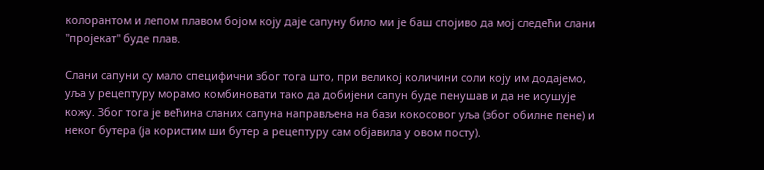колорантом и лепом плавом бојом коју даје сапуну било ми је баш спојиво да мој следећи слани "пројекат" буде плав.

Слани сапуни су мало специфични због тога што, при великој количини соли коју им додајемо, уља у рецептуру морамо комбиновати тако да добијени сапун буде пенушав и да не исушује кожу. Због тога је већина сланих сапуна направљена на бази кокосовог уља (због обилне пене) и неког бутера (ја користим ши бутер а рецептуру сам објавила у овом посту).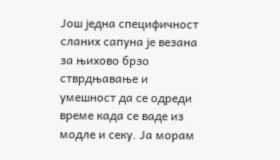Још једна специфичност сланих сапуна је везана за њихово брзо стврдњавање и умешност да се одреди време када се ваде из модле и секу. Ја морам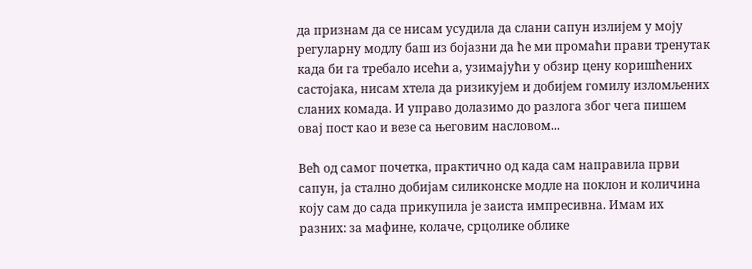да признам да се нисам усудила да слани сапун излијем у моју регуларну модлу баш из бојазни да ће ми промаћи прави тренутак када би га требало исећи а, узимајући у обзир цену коришћених састојака, нисам хтела да ризикујем и добијем гомилу изломљених сланих комада. И управо долазимо до разлога због чега пишем овај пост као и везе са његовим насловом...

Већ од самог почетка, практично од када сам направила први сапун, ја стално добијам силиконске модле на поклон и количина коју сам до сада прикупила је заиста импресивна. Имам их разних: за мафине, колаче, срцолике облике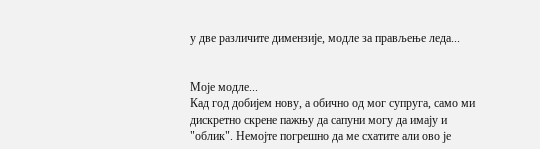у две различите димензије, модле за прављење леда...


Моје модле...
Кад год добијем нову, а обично од мог супруга, само ми дискретно скрене пажњу да сапуни могу да имају и "облик". Немојте погрешно да ме схатите али ово је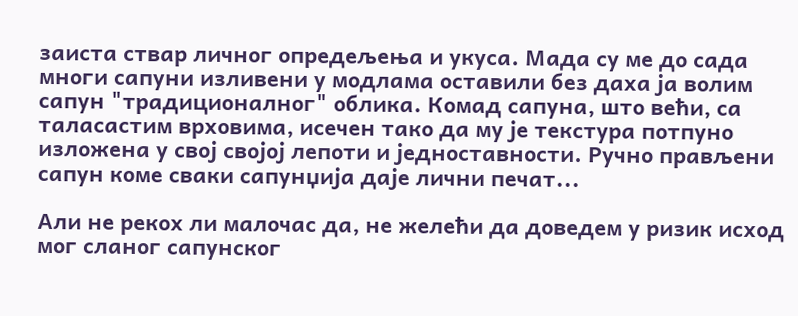заиста ствар личног опредељења и укуса. Мада су ме до сада многи сапуни изливени у модлама оставили без даха ја волим сапун "традиционалног" облика. Комад сапуна, што већи, са таласастим врховима, исечен тако да му је текстура потпуно изложена у свој својој лепоти и једноставности. Ручно прављени сапун коме сваки сапунџија даје лични печат...

Али не рекох ли малочас да, не желећи да доведем у ризик исход мог сланог сапунског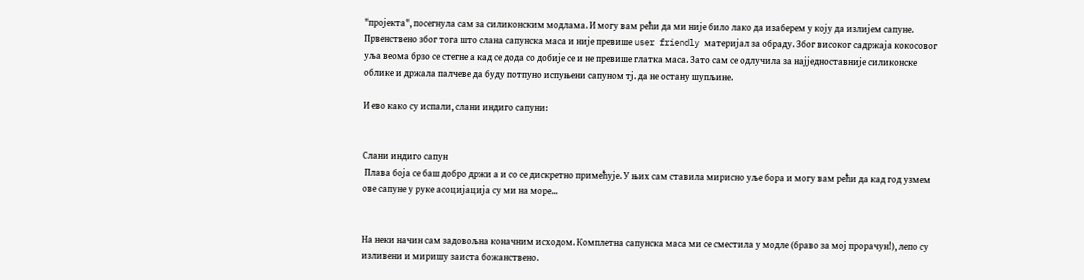"пројекта", посегнула сам за силиконским модлама. И могу вам рећи да ми није било лако да изаберем у коју да излијем сапуне. Првенствено због тога што слана сапунска маса и није превише user friendly материјал за обраду. Због високог садржаја кокосовог уља веома брзо се стегне а кад се дода со добије се и не превише глатка маса. Зато сам се одлучила за најједноставније силиконске облике и држала палчеве да буду потпуно испуњени сапуном тј. да не остану шупљине.

И ево како су испали, слани индиго сапуни:


Слани индиго сапун
 Плава боја се баш добро држи а и со се дискретно примећује. У њих сам ставила мирисно уље бора и могу вам рећи да кад год узмем ове сапуне у руке асоцијација су ми на море...


На неки начин сам задовољна коначним исходом. Комплетна сапунска маса ми се сместила у модле (браво за мој прорачун!), лепо су изливени и миришу заиста божанствено.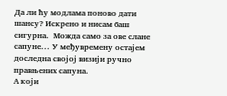Да ли ћу модлама поново дати шансу? Искрено и нисам баш сигурна.  Можда само за ове слане сапуне... У међувремену остајем доследна својој визији ручно правњених сапуна.
А који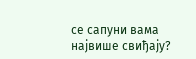се сапуни вама највише свиђају?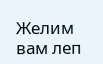Желим вам леп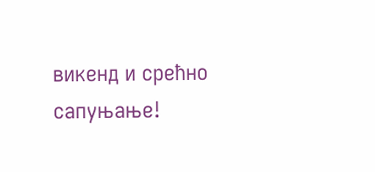викенд и срећно сапуњање!